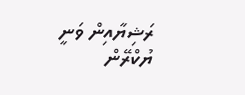ރަޝިޔާއިން ވަނީ ޔުކްރޭން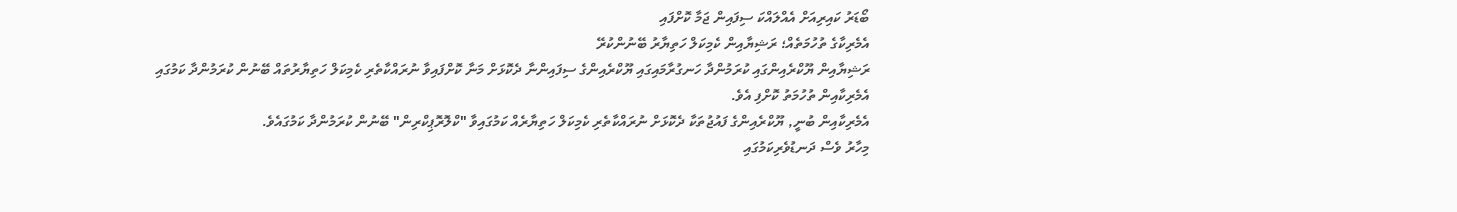ބޯޑަރު ކައިރިއަށް އެއްލައްކަ ސިފައިން ޖަމާ ކޮށްފައި
އެމެރިކާގެ ތުހުމަތެއް؛ ރަޝިޔާއިން ކެމިކަލް ހަތިޔާރު ބޭނުންކުރޭ
ރަޝިޔާއިން ޔޫކްރެއިންގައި ކުރަމުންދާ ހަނގުރާމައިގައި ޔޫކްރެއިންގެ ސިފައިންނާ ދެކޮޅަށް މަނާ ކޮށްފައިވާ ނުރައްކާތެރި ކެމިކަލް ހަތިޔާރުތައް ބޭނުން ކުރަމުންދާ ކަމުގައި އެމެރިކާއިން ތުހުމަތު ކޮށްފި އެވެ.
އެމެރިކާއިން ބުނީ, ޔޫކްރެއިންގެ ފައުޖުތަކާ ދެކޮޅަށް ނުރައްކާތެރި ކެމިކަލް ހަތިޔާރެއް ކަމުގައިވާ "ކްލޮރޮޕިކްރިން" ބޭނުން ކުރަމުންދާ ކަމުގައެވެ.
މިހާރު ވެސް ދަނޑުވެރިކަމުގައި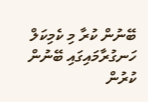ބޭނުން ކުރާ މި ކެމިކަލް ހަނގުރާމައިގައި ބޭނުން ކުރުން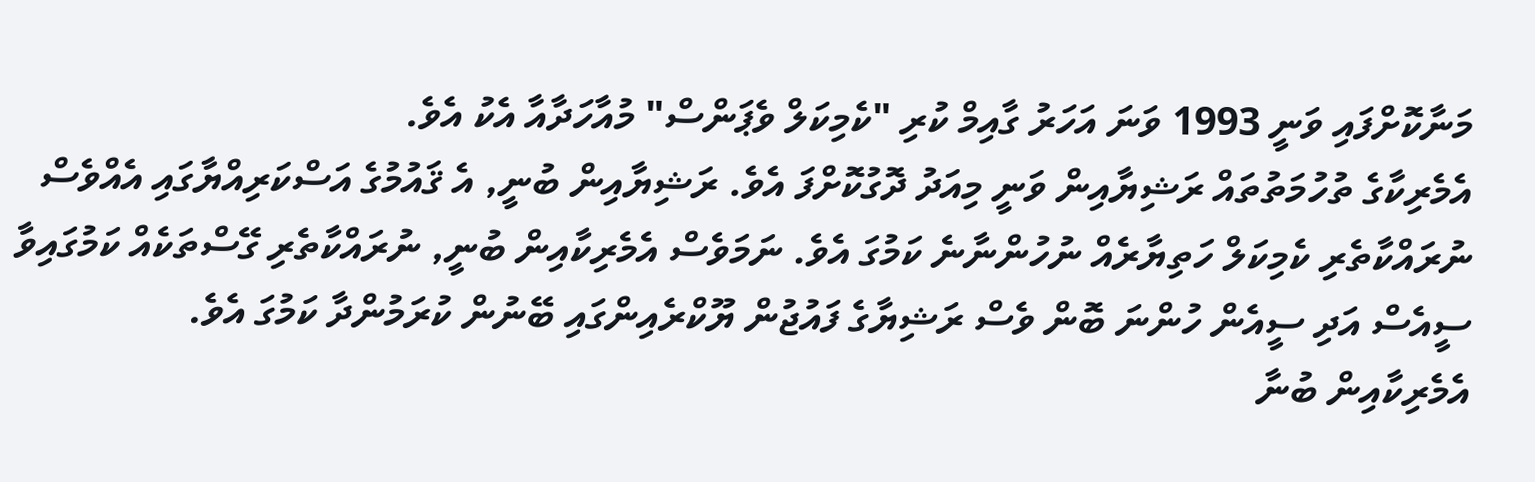މަނާކޮށްފައި ވަނީ 1993 ވަނަ އަހަރު ގާއިމް ކުރި "ކެމިކަލް ވެޕަންސް" މުއާހަދާއާ އެކު އެވެ.
އެމެރިކާގެ ތުހުމަތުތައް ރަޝިޔާއިން ވަނީ މިއަދު ދޮގުކޮށްފަ އެވެ. ރަޝިޔާއިން ބުނީ, އެ ޤައުމުގެ އަސްކަރިއްޔާގައި އެއްވެސް ނުރައްކާތެރި ކެމިކަލް ހަތިޔާރެއް ނުހުންނާނެ ކަމުގަ އެވެ. ނަމަވެސް އެމެރިކާއިން ބުނީ, ނުރައްކާތެރި ގޭސްތަކެއް ކަމުގައިވާ ސީއެސް އަދި ސީއެން ހުންނަ ބޮން ވެސް ރަޝިޔާގެ ފައުޖުން ޔޫކްރެއިންގައި ބޭނުން ކުރަމުންދާ ކަމުގަ އެވެ.
އެމެރިކާއިން ބުނާ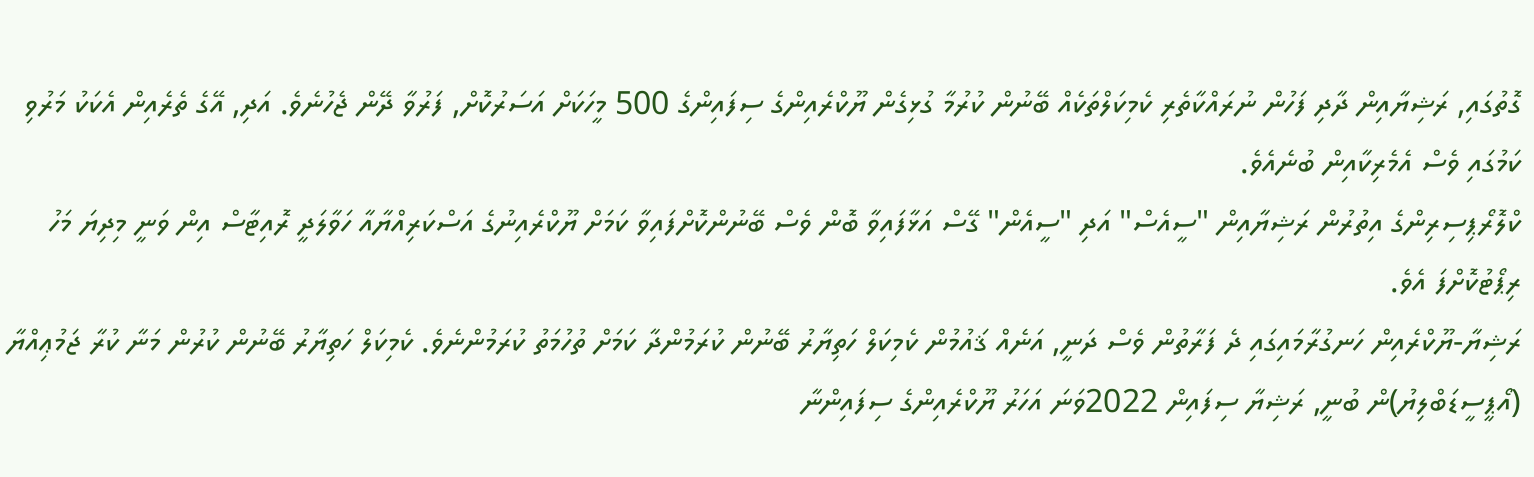ގޮތުގައި, ރަޝިޔާއިން ދާދި ފަހުން ނުރައްކާތެރި ކެމިކަލްތަކެއް ބޭނުން ކުރުމާ ގުޅިގެން ޔޫކްރެއިންގެ ސިފައިންގެ 500 މީހަކަށް އަސަރުކޮށް, ފަރުވާ ދޭން ޖެހުނެވެ. އަދި, އޭގެ ތެރެއިން އެކަކު މަރުވި ކަމުގައި ވެސް އެމެރިކާއިން ބުނެއެވެ.
ކްލޮރޯޕިސިރިންގެ އިތުރުން ރަޝިޔާއިން "ސީއެސް" އަދި "ސީއެން" ގޭސް އަޅާފައިވާ ބޮން ވެސް ބޭނުންކޮށްފައިވާ ކަމަށް ޔޫކްރެއިނުގެ އަސްކަރިއްޔާއާ ހަވާލަދީ ރޮއިޓާސް އިން ވަނީ މިދިޔަ މަހު ރިޕޯޓުކޮށްފަ އެވެ.
ރަޝިޔާ-ޔޫކްރެއިން ހަނގުރާމައިގައި ދެ ފަރާތުން ވެސް ދަނީ, އަނެއް ޤައުމުން ކެމިކަލް ހަތިޔާރު ބޭނުން ކުރަމުންދާ ކަމަށް ތުހުމަތު ކުރަމުންނެވެ. ކެމިކަލް ހަތިޔާރު ބޭނުން ކުރުން މަނާ ކުރާ ޖަމުޢިއްޔާ (އޯޕީސީޑަބްލިޔު)ން ބުނީ, ރަޝިޔާ ސިފައިން 2022ވަނަ އަހަރު ޔޫކްރެއިންގެ ސިފައިންނާ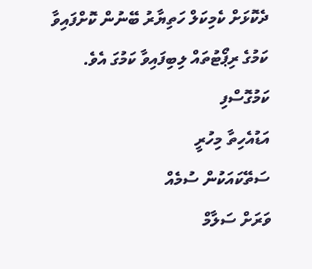ދެކޮޅަށް ކެމިކަލް ހަތިޔާރު ބޭނުން ކޮށްފައިވާ ކަމުގެ ރިޕޯޓުތައް ލިބިފައިވާ ކަމުގަ އެވެ.
ކަމުގޮސްފި
އަޑުއެހިތާ މިހުރީ
ސަތޭކައަކުން ސުމެއް
ވަރަށް ސަލާމް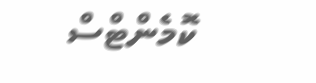ކޮމެންޓްސް